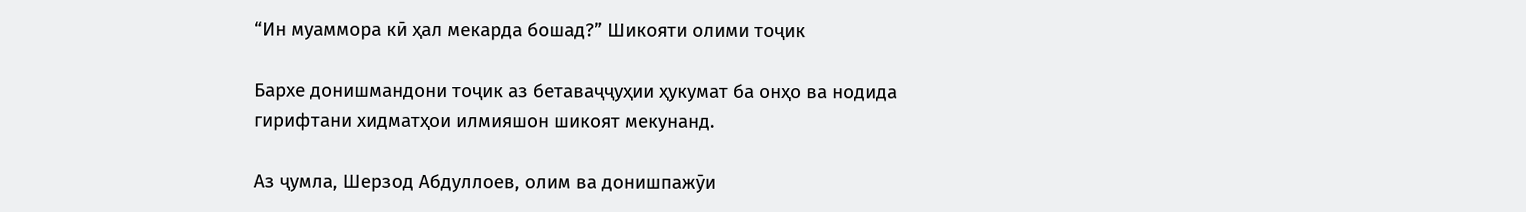“Ин муаммора кӣ ҳал мекарда бошад?” Шикояти олими тоҷик

Бархе донишмандони тоҷик аз бетаваҷҷуҳии ҳукумат ба онҳо ва нодида гирифтани хидматҳои илмияшон шикоят мекунанд.

Аз ҷумла, Шерзод Абдуллоев, олим ва донишпажӯи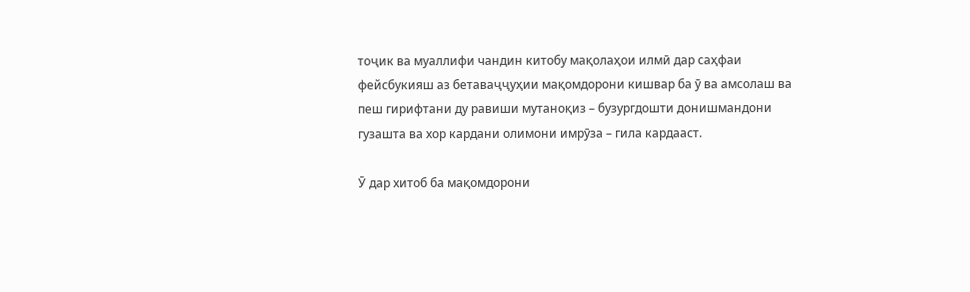тоҷик ва муаллифи чандин китобу мақолаҳои илмӣ дар саҳфаи фейсбукияш аз бетаваҷҷуҳии мақомдорони кишвар ба ӯ ва амсолаш ва пеш гирифтани ду равиши мутаноқиз – бузургдошти донишмандони гузашта ва хор кардани олимони имрӯза – гила кардааст.

Ӯ дар хитоб ба мақомдорони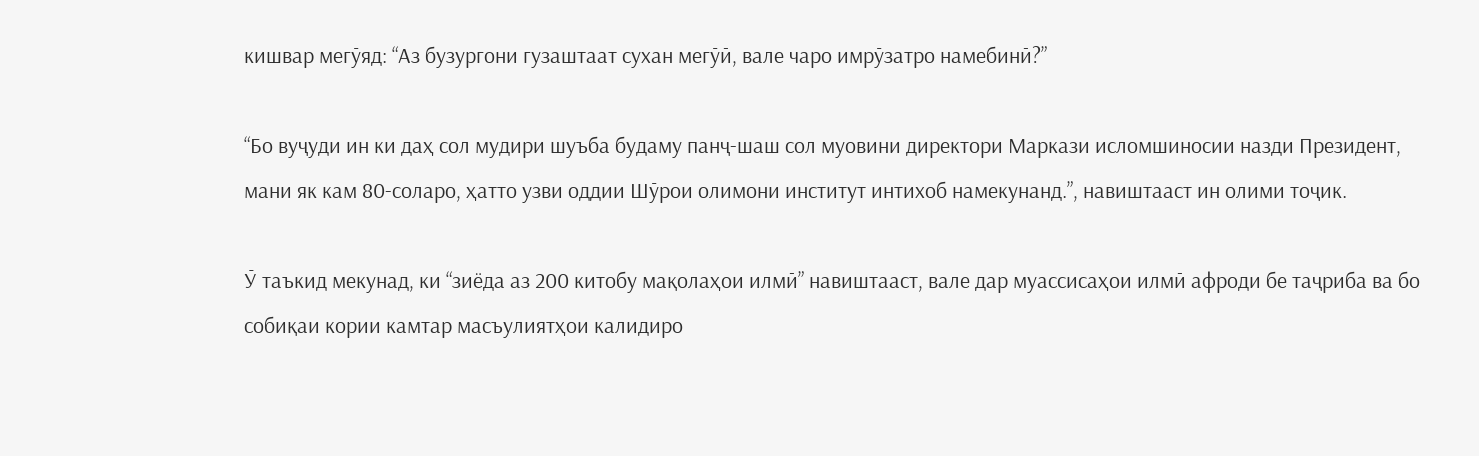кишвар мегӯяд: “Аз бузургони гузаштаат сухан мегӯӣ, вале чаро имрӯзатро намебинӣ?”

“Бо вуҷуди ин ки даҳ сол мудири шуъба будаму панҷ-шаш сол муовини директори Маркази исломшиносии назди Президент, мани як кам 80-соларо, ҳатто узви оддии Шӯрои олимони институт интихоб намекунанд.”, навиштааст ин олими тоҷик.

Ӯ таъкид мекунад, ки “зиёда аз 200 китобу мақолаҳои илмӣ” навиштааст, вале дар муассисаҳои илмӣ афроди бе таҷриба ва бо собиқаи кории камтар масъулиятҳои калидиро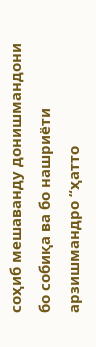соҳиб мешаванду донишмандони бо собиқа ва бо нашриёти арзишмандро “ҳатто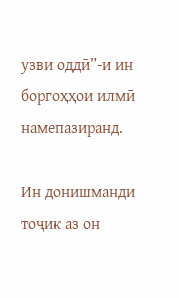узви оддӣ”-и ин боргоҳҳои илмӣ намепазиранд.

Ин донишманди тоҷик аз он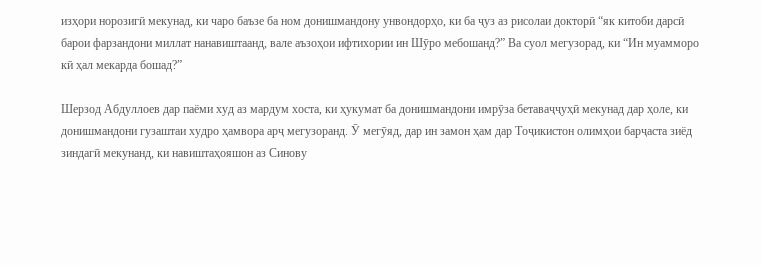изҳори норозигӣ мекунад, ки чаро баъзе ба ном донишмандону унвондорҳо, ки ба ҷуз аз рисолаи докторӣ “як китоби дарсӣ барои фарзандони миллат нанавиштаанд, вале аъзоҳои ифтихории ин Шӯро мебошанд?” Ва суол мегузорад, ки “Ин муамморо кӣ ҳал мекарда бошад?”

Шерзод Абдуллоев дар паёми худ аз мардум хоста, ки ҳукумат ба донишмандони имрӯза бетаваҷҷуҳӣ мекунад дар ҳоле, ки донишмандони гузаштаи худро ҳамвора арҷ мегузоранд. Ӯ мегӯяд, дар ин замон ҳам дар Тоҷикистон олимҳои барҷаста зиёд зиндагӣ мекунанд, ки навиштаҳояшон аз Синову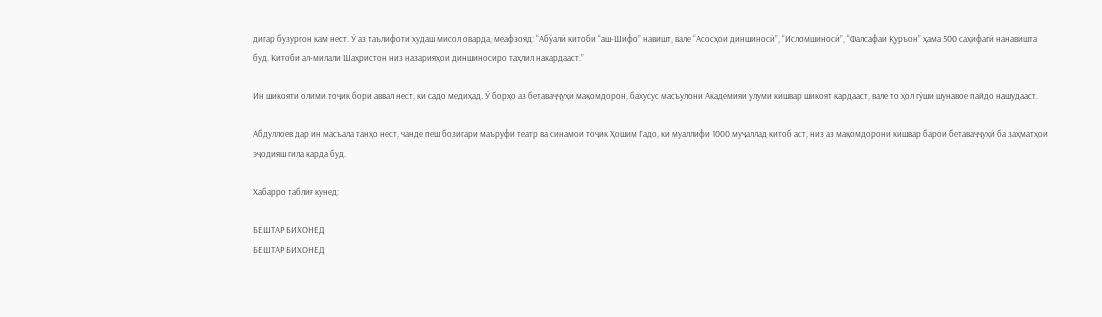дигар бузургон кам нест. Ӯ аз таълифоти худаш мисол оварда, меафзояд: “Абӯалӣ китоби “аш-Шифо” навишт, вале “Асосҳои диншиносӣ”, “Исломшиносӣ”, “Фалсафаи Қуръон” ҳама 500 саҳифагӣ нанавишта буд. Китоби ал-милали Шаҳристон низ назарияҳои диншиносиро таҳлил накардааст.”

Ин шикояти олими тоҷик бори аввал нест, ки садо медиҳад. Ӯ борҳо аз бетаваҷҷуҳи мақомдорон, бахусус масъулони Академияи улуми кишвар шикоят кардааст, вале то ҳол гӯши шунавое пайдо нашудааст.

Абдуллоев дар ин масъала танҳо нест, чанде пеш бозигари маъруфи театр ва синамои тоҷик Ҳошим Гадо, ки муаллифи 1000 муҷаллад китоб аст, низ аз мақомдорони кишвар барои бетаваҷҷуҳӣ ба заҳматҳои эҷодияш гила карда буд.

Хабарро таблиғ кунед:

БЕШТАР БИХОНЕД
БЕШТАР БИХОНЕД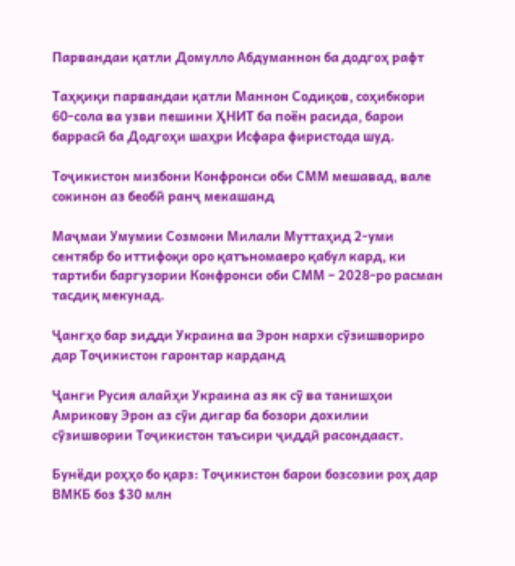Парвандаи қатли Домулло Абдуманнон ба додгоҳ рафт

Таҳқиқи парвандаи қатли Маннон Содиқов, соҳибкори 60-сола ва узви пешини ҲНИТ ба поён расида, барои баррасӣ ба Додгоҳи шаҳри Исфара фиристода шуд.

Тоҷикистон мизбони Конфронси оби СММ мешавад, вале сокинон аз беобӣ ранҷ мекашанд

Маҷмаи Умумии Созмони Милали Муттаҳид 2-уми сентябр бо иттифоқи оро қатъномаеро қабул кард, ки тартиби баргузории Конфронси оби СММ – 2028-ро расман тасдиқ мекунад.

Ҷангҳо бар зидди Украина ва Эрон нархи сӯзишвориро дар Тоҷикистон гаронтар карданд

Ҷанги Русия алайҳи Украина аз як сӯ ва танишҳои Амрикову Эрон аз сӯи дигар ба бозори дохилии сӯзишвории Тоҷикистон таъсири ҷиддӣ расондааст.

Бунёди роҳҳо бо қарз: Тоҷикистон барои бозсозии роҳ дар ВМКБ боз $30 млн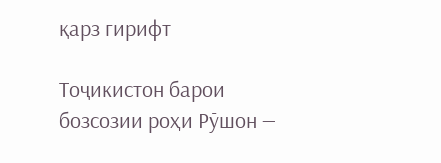қарз гирифт

Тоҷикистон барои бозсозии роҳи Рӯшон —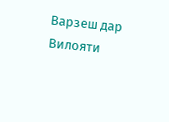Варзеш дар Вилояти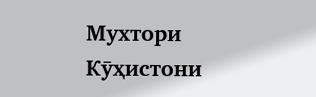Мухтори Кӯҳистони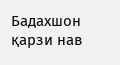Бадахшон қарзи нав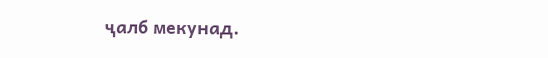ҷалб мекунад.